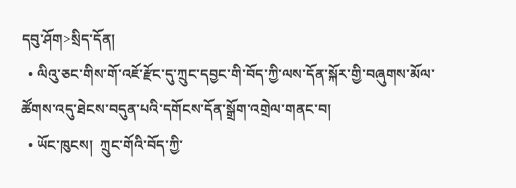དབུ་ཤོག>སྲིད་དོན།
  • ལིའུ་ཅང་གིས་གོ་འཇོ་རྫོང་དུ་ཀྲུང་དབྱང་གི་བོད་ཀྱི་ལས་དོན་སྐོར་གྱི་བཞུགས་མོལ་ཚོགས་འདུ་ཐེངས་བདུན་པའི་དགོངས་དོན་སྒྲོག་འགྲེལ་གནང་བ།
  • ཡོང་ཁུངས།  ཀྲུང་གོའི་བོད་ཀྱི་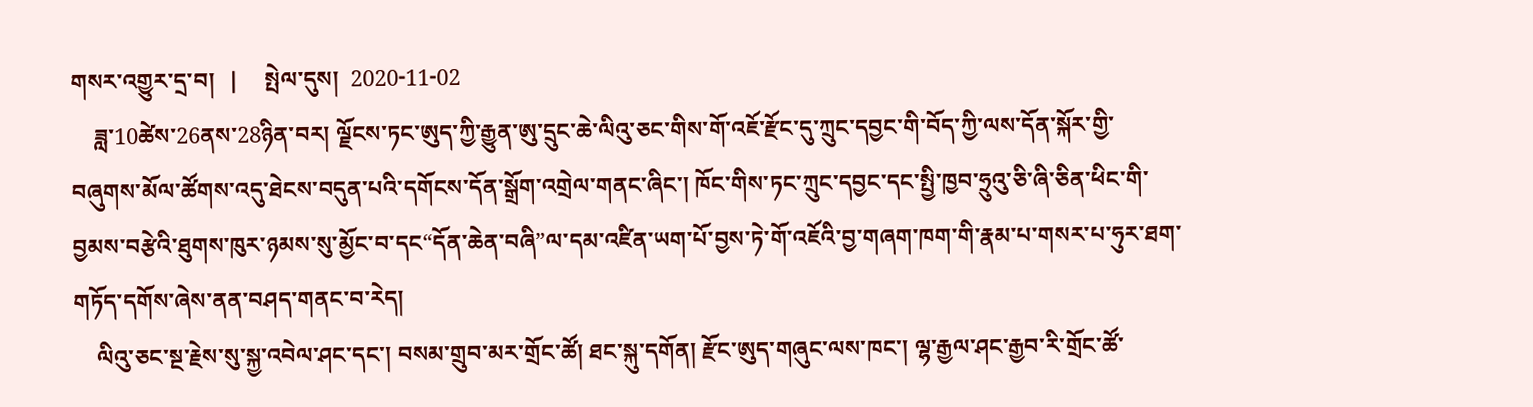གསར་འགྱུར་དྲ་བ།   |     སྤེལ་དུས།  2020-11-02
    ཟླ་10ཚེས་26ནས་28ཉིན་བར། ལྗོངས་ཏང་ཨུད་ཀྱི་རྒྱུན་ཨུ་དྲུང་ཆེ་ལིའུ་ཅང་གིས་གོ་འཇོ་རྫོང་དུ་ཀྲུང་དབྱང་གི་བོད་ཀྱི་ལས་དོན་སྐོར་གྱི་བཞུགས་མོལ་ཚོགས་འདུ་ཐེངས་བདུན་པའི་དགོངས་དོན་སྒྲོག་འགྲེལ་གནང་ཞིང་། ཁོང་གིས་ཏང་ཀྲུང་དབྱང་དང་སྤྱི་ཁྱབ་ཧྲུའུ་ཅི་ཞི་ཅིན་ཕིང་གི་བྱམས་བརྩེའི་ཐུགས་ཁུར་ཉམས་སུ་མྱོང་བ་དང“དོན་ཆེན་བཞི”ལ་དམ་འཛིན་ཡག་པོ་བྱས་ཏེ་གོ་འཇོའི་བྱ་གཞག་ཁག་གི་རྣམ་པ་གསར་པ་ཧུར་ཐག་གཏོད་དགོས་ཞེས་ནན་བཤད་གནང་བ་རེད།
    ལིའུ་ཅང་སྔ་རྗེས་སུ་སྐྱ་འབེལ་ཤང་དང་། བསམ་གྲུབ་མར་གྲོང་ཚོ། ཐང་སྐུ་དགོན། རྫོང་ཨུད་གཞུང་ལས་ཁང་། ལྷ་རྒྱལ་ཤང་རྒྱབ་རི་གྲོང་ཚོ་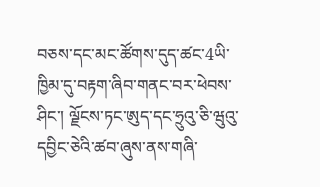བཅས་དང་མང་ཚོགས་དུད་ཚང་4ཡི་ཁྱིམ་དུ་བརྟག་ཞིབ་གནང་བར་ཕེབས་ཤིང་། ལྗོངས་ཏང་ཨུད་དང་ཧྲུའུ་ཅི་ཝུའུ་དབྱིང་ཅེའི་ཚབ་ཞུས་ནས་གཞི་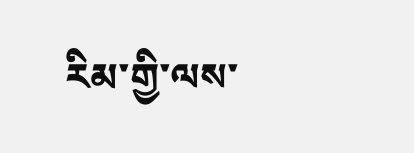རིམ་གྱི་ལས་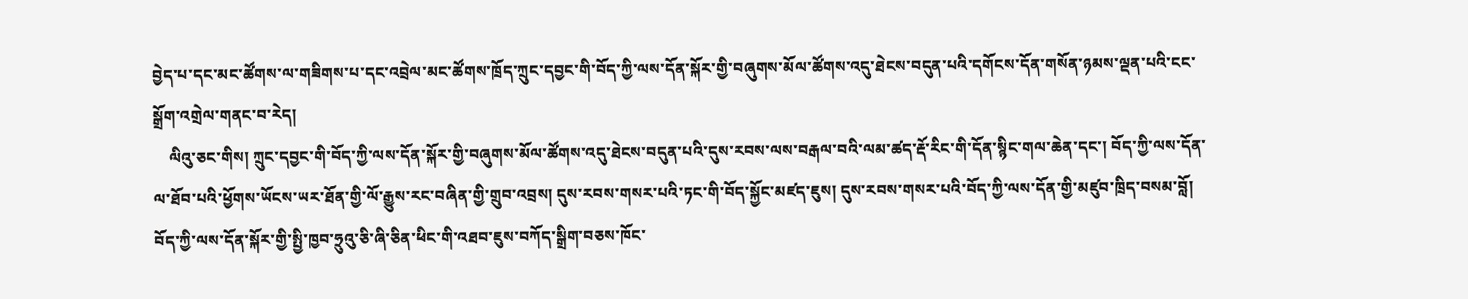བྱེད་པ་དང་མང་ཚོགས་ལ་གཟིགས་པ་དང་འབྲེལ་མང་ཚོགས་ཁྲོད་ཀྲུང་དབྱང་གི་བོད་ཀྱི་ལས་དོན་སྐོར་གྱི་བཞུགས་མོལ་ཚོགས་འདུ་ཐེངས་བདུན་པའི་དགོངས་དོན་གསོན་ཉམས་ལྡན་པའི་ངང་སྒྲོག་འགྲེལ་གནང་བ་རེད།
    ལིའུ་ཅང་གིས། ཀྲུང་དབྱང་གི་བོད་ཀྱི་ལས་དོན་སྐོར་གྱི་བཞུགས་མོལ་ཚོགས་འདུ་ཐེངས་བདུན་པའི་དུས་རབས་ལས་བརྒལ་བའི་ལམ་ཚད་རྡོ་རིང་གི་དོན་སྙིང་གལ་ཆེན་དང་། བོད་ཀྱི་ལས་དོན་ལ་ཐོབ་པའི་ཕྱོགས་ཡོངས་ཡར་ཐོན་གྱི་ལོ་རྒྱུས་རང་བཞིན་གྱི་གྲུབ་འབྲས། དུས་རབས་གསར་པའི་ཏང་གི་བོད་སྐྱོང་མཛད་ཇུས། དུས་རབས་གསར་པའི་བོད་ཀྱི་ལས་དོན་གྱི་མཛུབ་ཁྲིད་བསམ་བློ། བོད་ཀྱི་ལས་དོན་སྐོར་གྱི་སྤྱི་ཁྱབ་ཧྲུའུ་ཅི་ཞི་ཅིན་ཕིང་གི་འཐབ་ཇུས་བཀོད་སྒྲིག་བཅས་ཁོང་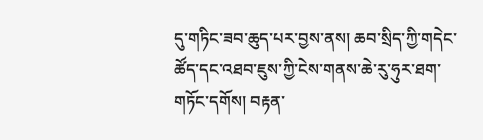དུ་གཏིང་ཟབ་ཆུད་པར་བྱས་ནས། ཆབ་སྲིད་ཀྱི་གདེང་ཚོད་དང་འཐབ་ཇུས་ཀྱི་ངེས་གནས་ཆེ་རུ་ཧུར་ཐག་གཏོང་དགོས། བརྟན་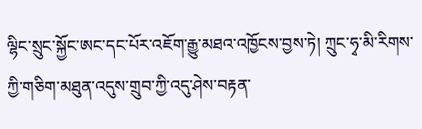ལྷིང་སྲུང་སྐྱོང་ཨང་དང་པོར་འཇོག་རྒྱུ་མཐའ་འཁྱོངས་བྱས་ཏེ། ཀྲུང་ཧྭ་མི་རིགས་ཀྱི་གཅིག་མཐུན་འདུས་གྲུབ་ཀྱི་འདུ་ཤེས་བརྟན་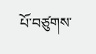པོ་བཙུགས་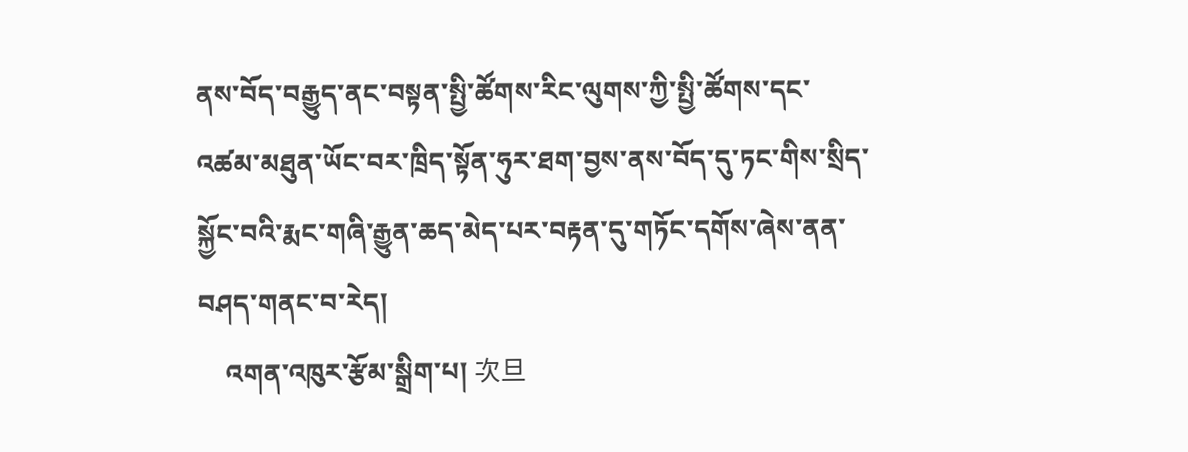ནས་བོད་བརྒྱུད་ནང་བསྟན་སྤྱི་ཚོགས་རིང་ལུགས་ཀྱི་སྤྱི་ཚོགས་དང་འཚམ་མཐུན་ཡོང་བར་ཁྲིད་སྟོན་ཧུར་ཐག་བྱས་ནས་བོད་དུ་ཏང་གིས་སྲིད་སྐྱོང་བའི་རྨང་གཞི་རྒྱུན་ཆད་མེད་པར་བརྟན་དུ་གཏོང་དགོས་ཞེས་ནན་བཤད་གནང་བ་རེད།
    འགན་འཁུར་རྩོམ་སྒྲིག་པ། 次旦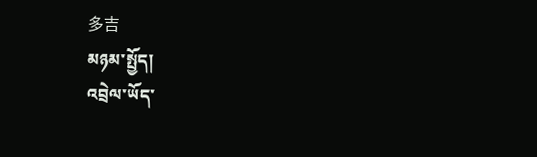多吉
མཉམ་སྤྱོད།
འབྲེལ་ཡོད་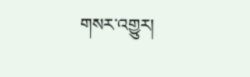གསར་འགྱུར།